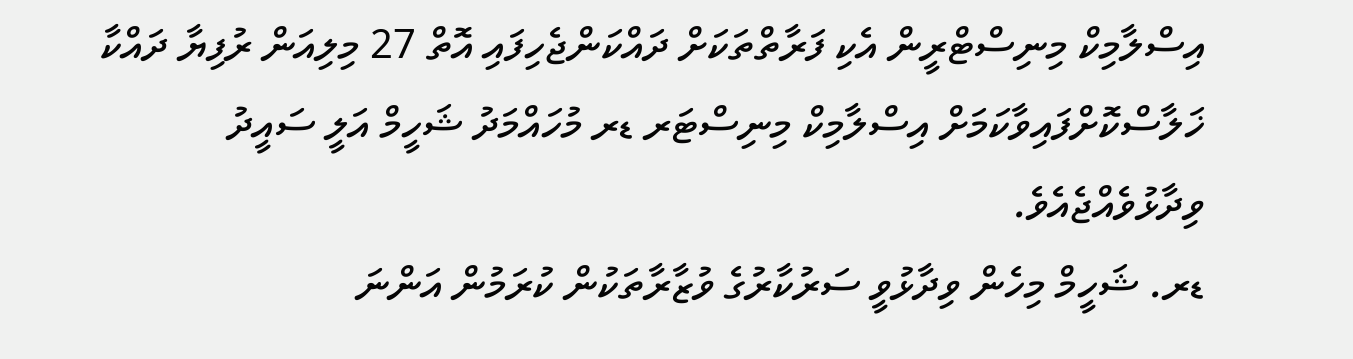އިސްލާމިކް މިނިސްޓްރީން އެކި ފަރާތްތަކަށް ދައްކަންޖެހިފައި އޮތް 27 މިލިއަން ރުފިޔާ ދައްކާ ޚަލާސްކޮށްފައިވާކަމަށް އިސްލާމިކް މިނިސްޓަރ ޑރ މުހައްމަދު ޝަހީމް އަލީ ސައީދު ވިދާޅުވެއްޖެއެވެ.
ޑރ. ޝަހީމް މިހެން ވިދާޅުވީ ސަރުކާރުގެ ވުޒާރާތަކުން ކުރަމުން އަންނަ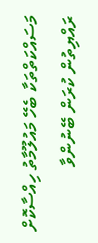މަސައްކަތްތަކާ ބެހޭ މައުލޫމާތު ހިއްސާކޮށް ރައްޔިތުން ކުރަން ބޭނުންވާ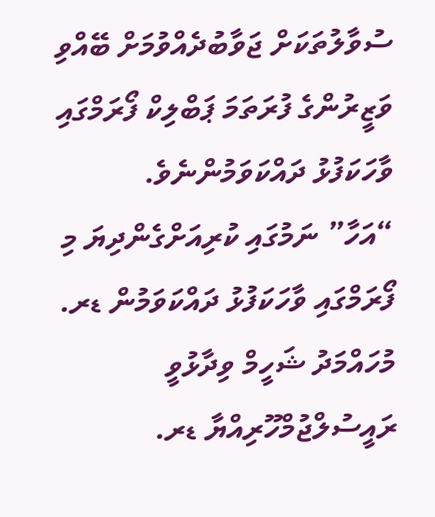ސުވާލުތަކަށް ޖަވާބުދެއްވުމަށް ބޭއްވި ވަޒީރުންގެ ފުރަތަމަ ޕަބްލިކް ފޯރަމްގައި ވާހަކަފުޅު ދައްކަވަމުންނެވެ.
“އަހާ” ނަމުގައި ކުރިއަށްގެންދިޔަ މި ފޯރަމްގައި ވާހަކަފުޅު ދައްކަވަމުން ޑރ. މުހައްމަދު ޝަހީމް ވިދާޅުވީ ރައީސުލްޖުމްހޫރިއްޔާ ޑރ.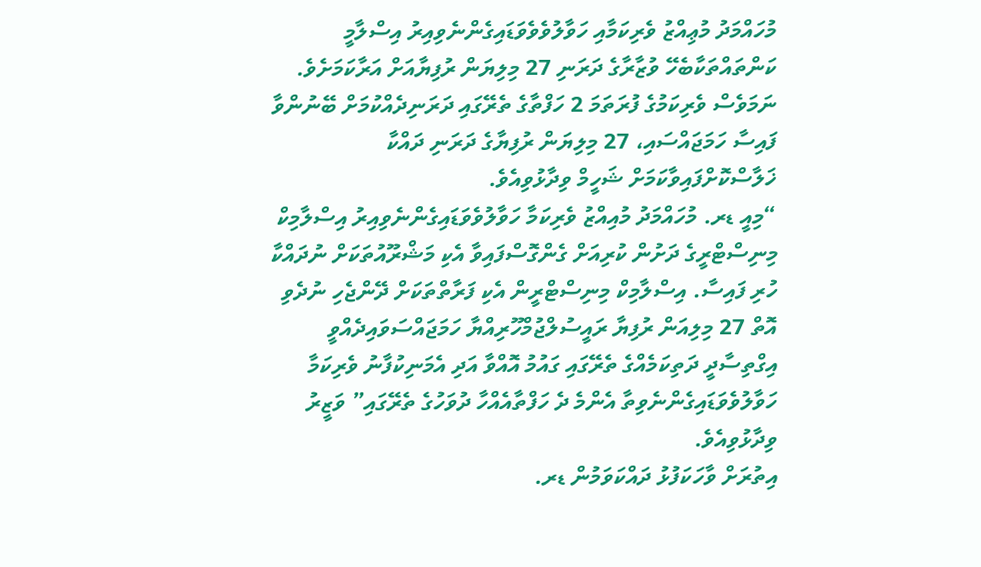މުހައްމަދު މުޢިއްޒު ވެރިކަމާއި ހަވާލުވެވެވަޑައިގެންނެވިއިރު އިސްލާމީ ކަންތައްތަކާބެހޭ ވުޒާރާގެ ދަރަނި 27 މިލިޔަން ރުފިޔާއަށް އަރާކަމަށެވެ. ނަމަވެސް ވެރިކަމުގެ ފުރަތަމަ 2 ހަފްތާގެ ތެރޭގައި ދަރަނިދެއްކުމަށް ބޭނުންވާ ފައިސާ ހަމަޖައްސައި، 27 މިލިޔަން ރުފިޔާގެ ދަރަނި ދައްކާ ޚަލާސްކޮށްފައިވާކަމަށް ޝަހީމް ވިދާޅުވިއެވެ.
“މިއީ ޑރ. މުހައްމަދު މުއިއްޒު ވެރިކަމާ ހަވާލުވެވަޑައިގެންނެވިއިރު އިސްލާމިކް މިނިސްޓްރީގެ ދަށުން ކުރިއަށް ގެންގޮސްފައިވާ އެކި މަޝްރޫއުތަކަށް ނުދައްކާ ހުރި ފައިސާ. އިސްލާމިކް މިނިސްޓްރީން އެކި ފަރާތްތަކަށް ދޭންޖެހި ނުދެވި އޮތް 27 މިލިއަން ރުފިޔާ ރައީސުލްޖުމްހޫރިއްޔާ ހަމަޖައްސަވައިދެއްވީ އިގްތިސާދީ ދަތިކަމެއްގެ ތެރޭގައި ގައުމު އޮއްވާ އަދި އެމަނިކުފާނު ވެރިކަމާ ހަވާލުވެވަޑައިގެންނެވިތާ އެންމެ ދެ ހަފްތާއެއްހާ ދުވަހުގެ ތެރޭގައި” ވަޒީރު ވިދާޅުވިއެވެ.
އިތުރަށް ވާހަކަފުޅު ދައްކަވަމުން ޑރ.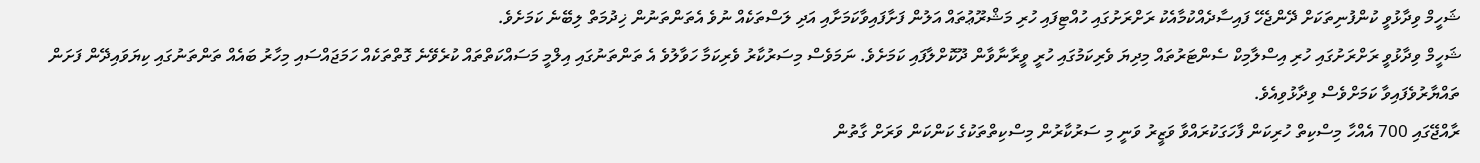ޝަހީމް ވިދާޅުވީ ކުންފުނިތަކަށް ދޭންޖެހޭ ފައިސާދެއްކުމާއެކު ރަށްރަށުގައި ހުއްޓިފައި ހުރި މަޝްރޫޢުތައް އަލުން ފަށާފައިވާކަމަށާއި އަދި ލަސްތަކެއް ނުވެ އެތަންތަނުން ޚިދުމަތް ލިބޭނެ ކަމަށެވެ.
ޝަހީމް ވިދާޅުވީ ރަށްރަށުގައި ހުރި އިސްލާމިކް ސެންޓަރުތައް މިދިޔަ ވެރިކަމުގައި ހުރީ ވީރާނާވާން ދޫކޮށްލާފައި ކަމަށެވެ. ނަމަވެސް މިސަރުކާރު ވެރިކަމާ ހަވާލުވެ އެ ތަންތަނުގައި އިލްމީ މަސައްކަތްތައް ކުރެވޭނެ ގޮތްތަކެއް ހަމަޖައްސައި މިހާރު ބައެއް ތަންތަނުގައި ކިޔަވައިދޭން ފަށަން ތައްޔާރުވެފައިވާ ކަމަށްވެސް ވިދާޅުވިއެވެ.
ރާއްޖޭގައި 700 އެއްހާ މިސްކިތް ހުރިކަން ފާހަގަކުރައްވާ ވަޒީރު ވަނީ މި ސަރުކާރުން މިސްކިތްތަކުގެ ކަންކަން ވަރަށް ގާތުން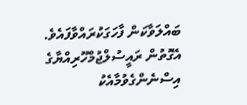ބައްލަވާކަން ފާހަގަކުރައްވާފައެވެ. އެގޮތުން ރައީސުލްޖުމްހޫރިއްޔާގެ އިސްނެންގެވުމާއެކު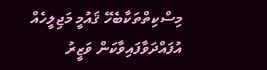މިސްކިތްތަކާބެހޭ ޤައުމީ މަޖިލީހެއް އުފައްދަވާފައިވާކަން ވަޒީރު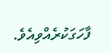ފާހަގަކުރެއްވިއެވެ.